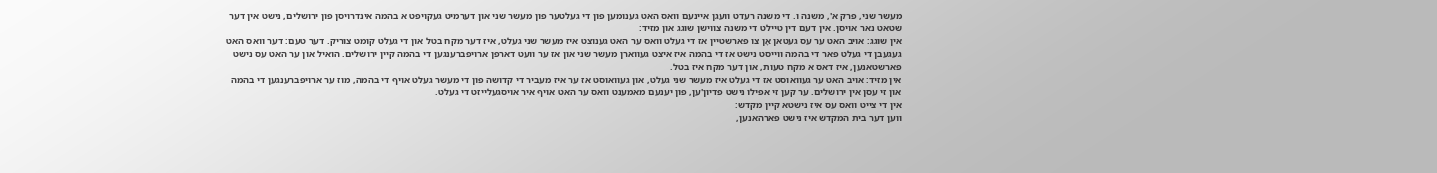מעשר שני, פרק א', משנה ו. די משנה רעדט וועגן איינעם וואס האט גענומען פון די געלטער פון מעשר שני און דערמיט געקויפט א בהמה אינדרויסן פון ירושלים, נישט אין דער שטאט נאר אויסן. אין דעם דין טיילט די משנה צווישן שוגג און מזיד:
אין שוגג: אויב האט ער עס געטאן אָן צו פארשטיין אז די געלט וואס ער האט גענוצט איז מעשר שני געלט, איז דער מקח בטל און די געלט קומט צוריק. דער טעם: דער וואס האט געגעבן די געלט פאר די בהמה ווייסט נישט אז די בהמה איז איצט געווארן מעשר שני און אז ער וועט דארפן ארויפברענגען די בהמה קיין ירושלים. הואיל און ער האט עס נישט פארשטאנען, איז דאס א מקח טעות, און דער מקח איז בטל.
אין מזיד: אויב האט ער געוואוסט אז די געלט איז מעשר שני געלט, און געוואוסט אז ער איז מעביר די קדושה פון די מעשר געלט אויף די בהמה, מוז ער ארויפברענגען די בהמה און זי עסן אין ירושלים. ער קען זי אפילו נישט פדיון'ען, פון יענעם מאמענט וואס ער האט אויף איר אויסגעלייזט די געלט.
אין די צייט וואס עס איז נישטא קיין מקדש:
ווען דער בית המקדש איז נישט פארהאנען,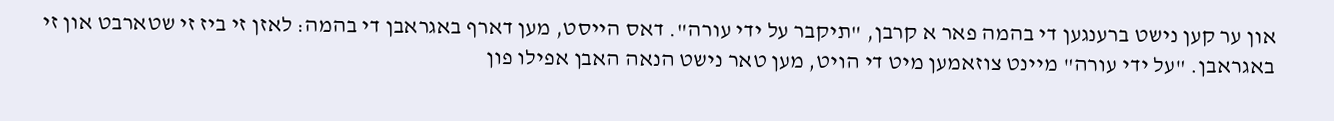און ער קען נישט ברענגען די בהמה פאר א קרבן, "תיקבר על ידי עורה". דאס הייסט, מען דארף באגראבן די בהמה: לאזן זי ביז זי שטארבט און זי באגראבן. "על ידי עורה" מיינט צוזאמען מיט די הויט, מען טאר נישט הנאה האבן אפילו פון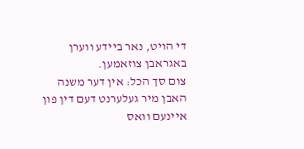די הויט, נאר ביידע ווערן באגראבן צוזאמען.
צום סך הכל: אין דער משנה האבן מיר געלערנט דעם דין פון איינעם וואס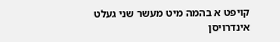קויפט א בהמה מיט מעשר שני געלט אינדרויסן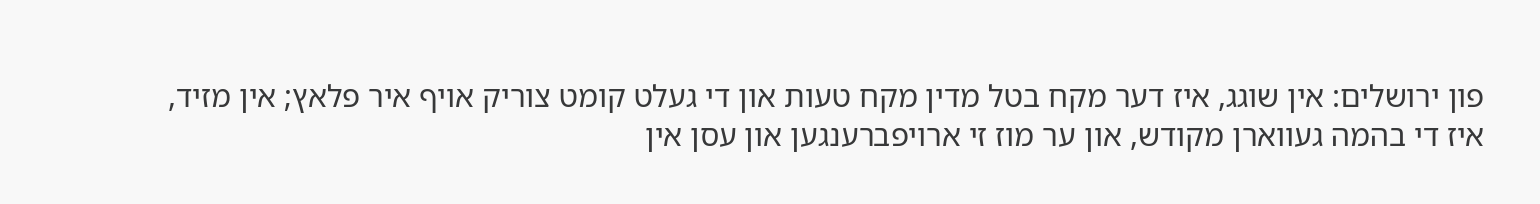פון ירושלים: אין שוגג, איז דער מקח בטל מדין מקח טעות און די געלט קומט צוריק אויף איר פלאץ; אין מזיד, איז די בהמה געווארן מקודש, און ער מוז זי ארויפברענגען און עסן אין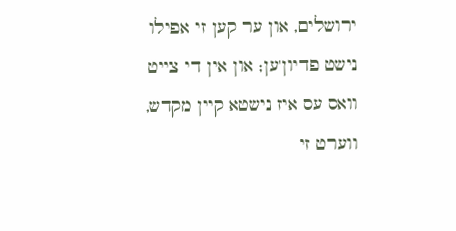ירושלים, און ער קען זי אפילו נישט פדיון'ען; און אין די צייט וואס עס איז נישטא קיין מקדש, ווערט זי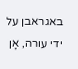באגראבן על ידי עורה, אָן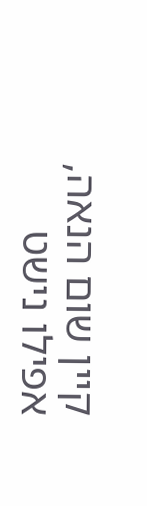קיין שום הנאה, אפילו נישט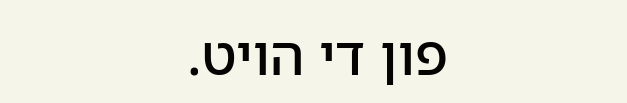פון די הויט.